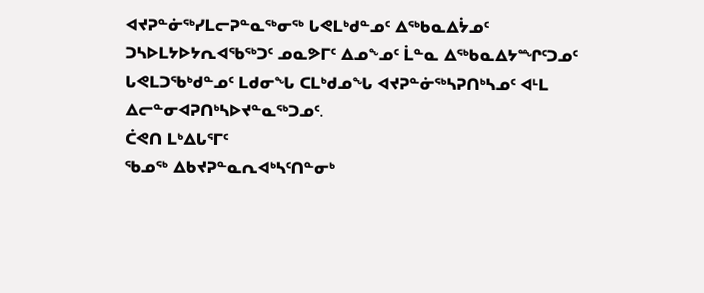ᐊᔪᕈᓐᓃᖅᓯᒪᓕᕈᓐᓇᖅᓂᖅ ᒐᕙᒪᒃᑯᓐᓄᑦ ᐃᖅᑲᓇᐃᔮᓄᑦ
ᑐᓴᐅᒪᔭᐅᔭᕆᐊᖃᖅᑐᑦ ᓄᓇᕗᒥᑦ ᐃᓄᖕᓄᑦ ᒫᓐᓇ ᐃᖅᑲᓇᐃᔭᙱᑦᑐᓄᑦ ᒐᕙᒪᑐᖃᒃᑯᓐᓄᑦ ᒪᑯᓂᖓ ᑕᒪᒃᑯᓄᖓ ᐊᔪᕈᓐᓃᖅᓴᕈᑎᒃᓴᓄᑦ ᐊᒻᒪ ᐃᓕᓐᓂᐊᕈᑎᒃᓴᐅᔪᓐᓇᖅᑐᓄᑦ.
ᑖᕙᑎ ᒪᒃᐃᒐᕐᒥᑦ
ᖃᓄᖅ ᐃᑲᔪᕈᓐᓇᕆᐊᒃᓴᑦᑎᓐᓂᒃ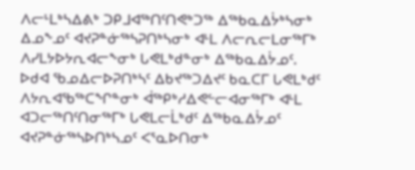ᐱᓕᒻᒪᒃᓴᐃᕕᒃ ᑐᑭᒧᐊᖅᑎᑦᑎᕙᒃᑐᖅ ᐃᖅᑲᓇᐃᔮᒃᓴᓂᒃ ᐃᓄᖕᓄᑦ ᐊᔪᕈᓐᓃᖅᓴᕈᑎᒃᓴᓂᒃ ᐊᒻᒪ ᐱᓕᕆᓕᒪᓂᖅᒥᒃ ᐱᓯᒪᔭᐅᔭᕆᐊᓕᖕᓂᒃ ᒐᕙᒪᒃᑯᓐᓂᒃ ᐃᖅᑲᓇᐃᔮᓄᑦ.
ᐅᑯᐊ ᖃᓄᐃᓕᐅᕈᑎᒃᓴᑦ ᐃᑲᔪᖅᑐᐃᔪᑦ ᑲᓇᑕᒥ ᒐᕙᒪᒃᑯᑦ ᐱᔭᕆᐊᖃᖅᑕᖏᓐᓂᒃ ᐋᖅᑭᒃᓱᐃᕙᓪᓕᐊᓂᖅᒥᒃ ᐊᒻᒪ ᐊᑐᓕᖅᑎᑦᑎᓂᖅᒥᒃ ᒐᕙᒪᓕᒫᒃᑯᑦ ᐃᖅᑲᓇᐃᔮᓄᑦ ᐊᔪᕈᓐᓃᖅᓴᐅᑎᒃᓴᓄᑦ ᐸᕐᓇᐅᑎᓂᒃ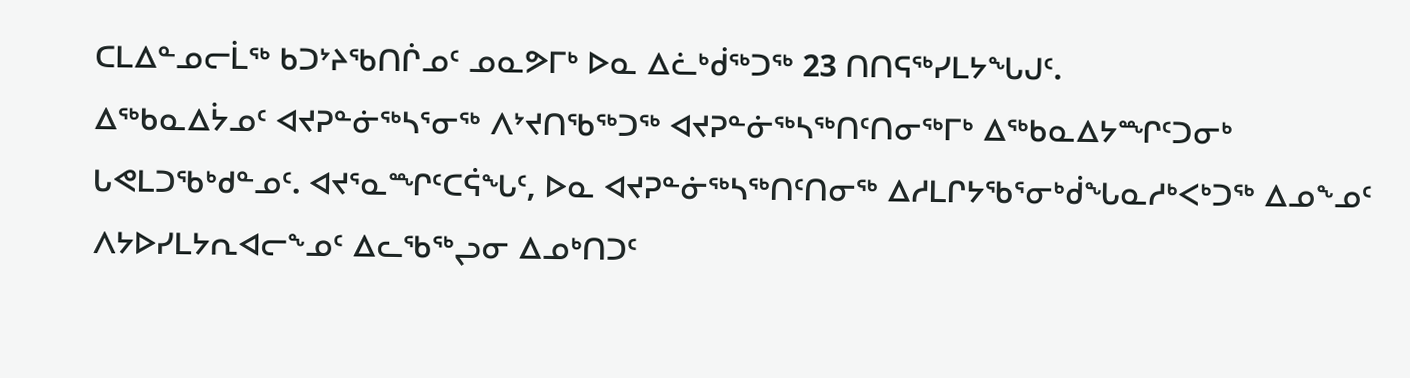ᑕᒪᐃᓐᓄᓕᒫᖅ ᑲᑐᔾᔨᖃᑎᒌᓄᑦ ᓄᓇᕗᒥᒃ ᐅᓇ ᐃᓛᒃᑰᖅᑐᖅ 23 ᑎᑎᕋᖅᓯᒪᔭᖓᒍᑦ.
ᐃᖅᑲᓇᐃᔮᓄᑦ ᐊᔪᕈᓐᓃᖅᓴᕐᓂᖅ ᐱᔾᔪᑎᖃᖅᑐᖅ ᐊᔪᕈᓐᓃᖅᓴᖅᑎᑦᑎᓂᖅᒥᒃ ᐃᖅᑲᓇᐃᔭᙱᑦᑐᓂᒃ ᒐᕙᒪᑐᖃᒃᑯᓐᓄᑦ. ᐊᔪᕐᓇᙱᑦᑕᕌᖓᑦ, ᐅᓇ ᐊᔪᕈᓐᓃᖅᓴᖅᑎᑦᑎᓂᖅ ᐃᓱᒪᒋᔭᖃᕐᓂᒃᑰᖓᓇᓱᒃᐸᒃᑐᖅ ᐃᓄᖕᓄᑦ ᐱᔭᐅᓯᒪᔭᕆᐊᓕᖕᓄᑦ ᐃᓚᖃᖅᖢᓂ ᐃᓄᒃᑎᑐᑦ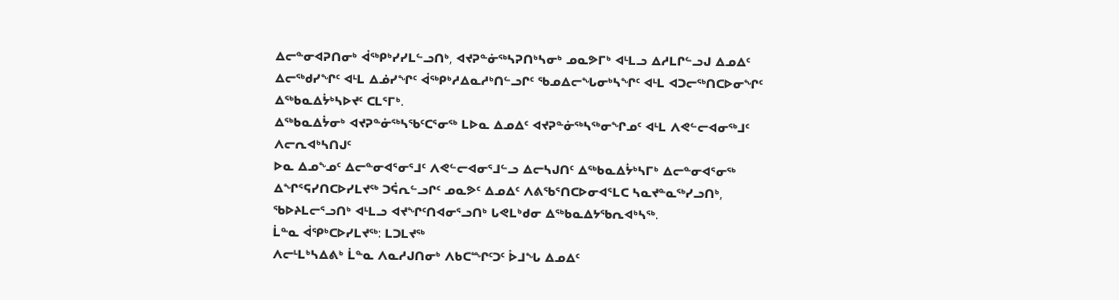ᐃᓕᓐᓂᐊᕈᑎᓂᒃ ᐋᖅᑭᒃᓯᓯᒪᓪᓗᑎᒃ, ᐊᔪᕈᓐᓃᖅᓴᕈᑎᒃᓴᓂᒃ ᓄᓇᕗᒥᒃ ᐊᒻᒪᓗ ᐃᓱᒪᒋᓪᓗᒍ ᐃᓄᐃᑦ ᐃᓕᖅᑯᓯᖏᑦ ᐊᒻᒪ ᐃᓅᓯᖏᑦ ᐋᖅᑭᒃᓱᐃᓇᓱᒃᑎᓪᓗᒋᑦ ᖃᓄᐃᓕᖓᓂᒃᓴᖏᑦ ᐊᒻᒪ ᐊᑐᓕᖅᑎᑕᐅᓂᖏᑦ ᐃᖅᑲᓇᐃᔮᒃᓴᐅᔪᑦ ᑕᒪᕐᒥᒃ.
ᐃᖅᑲᓇᐃᔮᓂᒃ ᐊᔪᕈᓐᓃᖅᓴᖃᑦᑕᕐᓂᖅ ᒪᐅᓇ ᐃᓄᐃᑦ ᐊᔪᕈᓐᓃᖅᓴᖅᓂᖏᓄᑦ ᐊᒻᒪ ᐱᕙᓪᓕᐊᓂᖅᒧᑦ ᐱᓕᕆᐊᒃᓴᑎᒍᑦ
ᐅᓇ ᐃᓄᖕᓄᑦ ᐃᓕᓐᓂᐊᕐᓂᕐᒧᑦ ᐱᕙᓪᓕᐊᓂᕐᒧᓪᓗ ᐃᓕᓴᒍᑎᑦ ᐃᖅᑲᓇᐃᔮᒃᓴᒥᒃ ᐃᓕᓐᓂᐊᕐᓂᖅ ᐃᖏᕐᕋᓯᑎᑕᐅᓯᒪᔪᖅ ᑐᕌᕆᓪᓗᒋᑦ ᓄᓇᕗᑦ ᐃᓄᐃᑦ ᐱᕕᖃᕐᑎᑕᐅᓂᐊᕐᒪᑕ ᓴᓇᔪᓐᓇᖅᓯᓗᑎᒃ, ᖃᐅᔨᒪᓕᕐᓗᑎᒃ ᐊᒻᒪᓗ ᐊᔪᖏᑦᑎᐊᓂᕐᓗᑎᒃ ᒐᕙᒪᒃᑯᓂ ᐃᖅᑲᓇᐃᔭᖃᕆᐊᒃᓴᖅ.
ᒫᓐᓇ ᐋᕿᒃᑕᐅᓯᒪᔪᖅ: ᒪᑐᒪᔪᖅ
ᐱᓕᒻᒪᒃᓴᐃᕕᒃ ᒫᓐᓇ ᐱᓇᓱᒍᑎᓂᒃ ᐱᑲᑕᙱᑦᑐᑦ ᐆᒧᖓ ᐃᓄᐃᑦ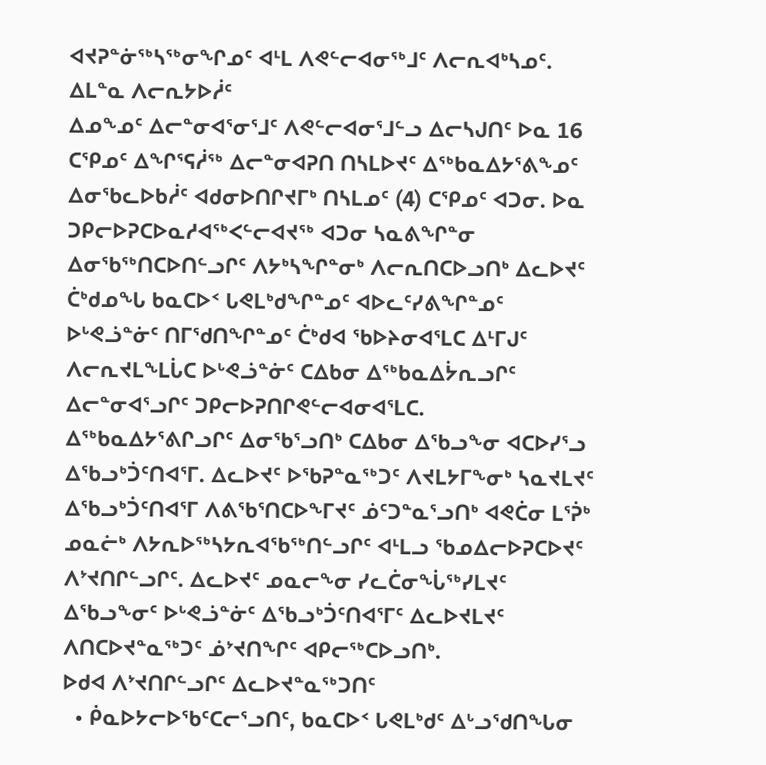ᐊᔪᕈᓐᓃᖅᓴᖅᓂᖏᓄᑦ ᐊᒻᒪ ᐱᕙᓪᓕᐊᓂᖅᒧᑦ ᐱᓕᕆᐊᒃᓴᓄᑦ.
ᐃᒪᓐᓇ ᐱᓕᕆᔭᐅᓲᑦ
ᐃᓄᖕᓄᑦ ᐃᓕᓐᓂᐊᕐᓂᕐᒧᑦ ᐱᕙᓪᓕᐊᓂᕐᒧᓪᓗ ᐃᓕᓴᒍᑎᑦ ᐅᓇ 16 ᑕᕿᓄᑦ ᐃᖏᕐᕋᓲᖅ ᐃᓕᓐᓂᐊᕈᑎ ᑎᓴᒪᐅᔪᑦ ᐃᖅᑲᓇᐃᔭᕐᕕᖕᓄᑦ ᐃᓂᖃᓚᐅᑲᓲᑦ ᐊᑯᓂᐅᑎᒋᔪᒥᒃ ᑎᓴᒪᓄᑦ (4) ᑕᕿᓄᑦ ᐊᑐᓂ. ᐅᓇ ᑐᑭᓕᐅᕈᑕᐅᓇᓱᐊᖅᐸᓪᓕᐊᔪᖅ ᐊᑐᓂ ᓴᓇᕕᖏᓐᓂ ᐃᓂᖃᖅᑎᑕᐅᑎᓪᓗᒋᑦ ᐱᔭᒃᓴᖏᓐᓂᒃ ᐱᓕᕆᑎᑕᐅᓗᑎᒃ ᐃᓚᐅᔪᑦ ᑖᒃᑯᓄᖓ ᑲᓇᑕᐅᑉ ᒐᕙᒪᒃᑯᖏᓐᓄᑦ ᐊᐅᓚᑦᓯᕕᖏᓐᓄᑦ ᐅᒡᕙᓘᓐᓃᑦ ᑎᒥᖁᑎᖏᓐᓄᑦ ᑖᒃᑯᐊ ᖃᐅᔨᓂᐊᕐᒪᑕ ᐃᒻᒥᒍᑦ ᐱᓕᕆᔪᒪᖕᒪᒑᑕ ᐅᒡᕙᓘᓐᓃᑦ ᑕᐃᑲᓂ ᐃᖅᑲᓇᐃᔮᕆᓗᒋᑦ ᐃᓕᓐᓂᐊᕐᓗᒋᑦ ᑐᑭᓕᐅᕈᑎᒋᕙᓪᓕᐊᓂᐊᕐᒪᑕ.
ᐃᖅᑲᓇᐃᔭᕐᕕᒋᓗᒋᑦ ᐃᓂᖃᕐᓗᑎᒃ ᑕᐃᑲᓂ ᐃᖃᓗᖕᓂ ᐊᑕᐅᓯᕐᓗ ᐃᖃᓗᒃᑑᑦᑎᐊᕐᒥ. ᐃᓚᐅᔪᑦ ᐅᖃᕈᓐᓇᖅᑐᑦ ᐱᔪᒪᔭᒥᖕᓂᒃ ᓴᓇᔪᒪᔪᑦ ᐃᖃᓗᒃᑑᑦᑎᐊᕐᒥ ᐱᕕᖃᕐᑎᑕᐅᖕᒥᔪᑦ ᓅᑦᑐᓐᓇᕐᓗᑎᒃ ᐊᕙᑖᓂ ᒪᕐᕉᒃ ᓄᓇᓖᒃ ᐱᔭᕆᐅᖅᓴᔭᕆᐊᖃᖅᑎᓪᓗᒋᑦ ᐊᒻᒪᓗ ᖃᓄᐃᓕᐅᕈᑕᐅᔪᑦ ᐱᔾᔪᑎᒋᓪᓗᒋᑦ. ᐃᓚᐅᔪᑦ ᓄᓇᓕᖕᓂ ᓯᓚᑖᓂᖔᖅᓯᒪᔪᑦ ᐃᖃᓗᖕᓂᑦ ᐅᒡᕙᓘᓐᓃᑦ ᐃᖃᓗᒃᑑᑦᑎᐊᕐᒥᑦ ᐃᓚᐅᔪᒪᔪᑦ ᐱᑎᑕᐅᔪᓐᓇᖅᑐᑦ ᓅᔾᔪᑎᖏᑦ ᐊᑭᓕᖅᑕᐅᓗᑎᒃ.
ᐅᑯᐊ ᐱᔾᔪᑎᒋᓪᓗᒋᑦ ᐃᓚᐅᔪᓐᓇᖅᑐᑎᑦ
  • ᑮᓇᐅᔭᓕᐅᖃᑦᑕᓕᕐᓗᑎᑦ, ᑲᓇᑕᐅᑉ ᒐᕙᒪᒃᑯᑦ ᐃᒡᓗᖁᑎᖓᓂ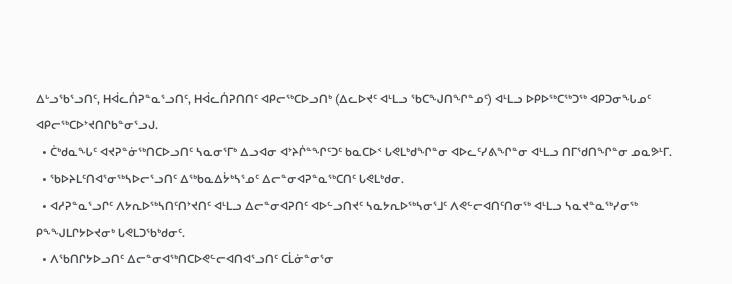ᐃᒡᓗᖃᕐᓗᑎᑦ, ᕼᐋᓚᑏᕈᓐᓇᕐᓗᑎᑦ, ᕼᐋᓚᑏᕈᑎᑎᑦ ᐊᑭᓕᖅᑕᐅᓗᑎᒃ (ᐃᓚᐅᔪᑦ ᐊᒻᒪᓗ ᖃᑕᖑᑎᖏᓐᓄᑦ) ᐊᒻᒪᓗ ᐅᑭᐅᖅᑕᖅᑐᖅ ᐊᑭᑐᓂᖓᓄᑦ ᐊᑭᓕᖅᑕᐅᔾᔪᑎᒋᑲᓐᓂᕐᓗᒍ.
  • ᑖᒃᑯᓇᖓᑦ ᐊᔪᕈᓐᓃᖅᑎᑕᐅᓗᑎᑦ ᓴᓇᓂᕐᒥᒃ ᐃᓗᐊᓂ ᐊᔾᔨᒌᓐᖏᑦᑐᑦ ᑲᓇᑕᐅᑉ ᒐᕙᒪᒃᑯᖏᓐᓂ ᐊᐅᓚᑦᓯᕕᖏᓐᓂ ᐊᒻᒪᓗ ᑎᒥᖁᑎᖏᓐᓂ ᓄᓇᕗᒻᒥ.
  • ᖃᐅᔨᒪᑦᑎᐊᕐᓂᖅᓴᐅᓕᕐᓗᑎᑦ ᐃᖅᑲᓇᐃᔮᒃᓴᕐᓄᑦ ᐃᓕᓐᓂᐊᕈᓐᓇᖅᑕᑎᑦ ᒐᕙᒪᒃᑯᓂ.
  • ᐊᓱᕈᓐᓇᕐᓗᒋᑦ ᐱᔭᕆᐅᖅᓴᑎᑦᑎᔾᔪᑎᑦ ᐊᒻᒪᓗ ᐃᓕᓐᓂᐊᕈᑎᑦ ᐊᐅᓪᓗᑎᔪᑦ ᓴᓇᔭᕆᐅᖅᓴᓂᕐᒧᑦ ᐱᕙᓪᓕᐊᑎᑦᑎᓂᖅ ᐊᒻᒪᓗ ᓴᓇᔪᓐᓇᖅᓯᓂᖅ ᑭᖕᖑᒪᒋᔭᐅᔪᓂᒃ ᒐᕙᒪᑐᖃᒃᑯᓂᑦ.
  • ᐱᖃᑎᒋᔭᐅᓗᑎᑦ ᐃᓕᓐᓂᐊᖅᑎᑕᐅᕙᓪᓕᐊᑎᐊᕐᓗᑎᑦ ᑕᒫᓃᓐᓂᕐᓂ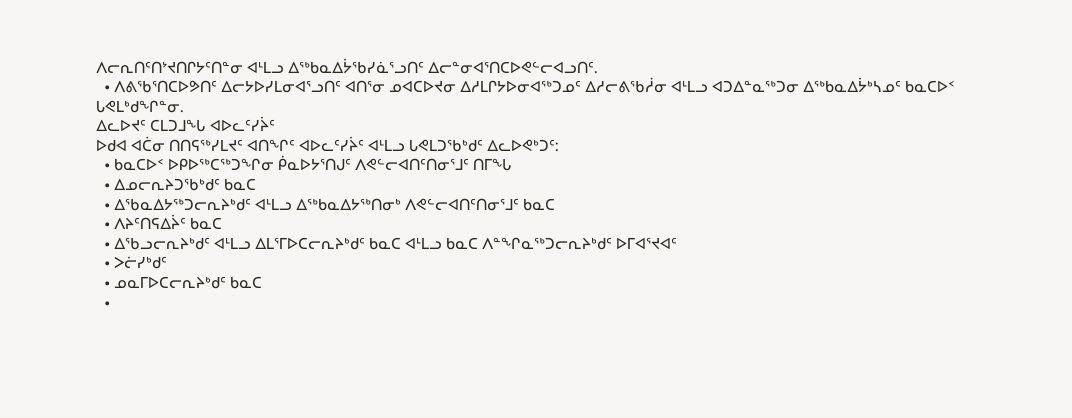ᐱᓕᕆᑎᑦᑎᔾᔪᑎᒋᔭᑦᑎᓐᓂ ᐊᒻᒪᓗ ᐃᖅᑲᓇᐃᔮᖃᓯᓈᕐᓗᑎᑦ ᐃᓕᓐᓂᐊᕐᑎᑕᐅᕙᓪᓕᐊᓗᑎᑦ.
  • ᐱᕕᖃᕐᑎᑕᐅᕗᑎᑦ ᐃᓕᔭᐅᓯᒪᓂᐊᕐᓗᑎᑦ ᐊᑎᕐᓂ ᓄᐊᑕᐅᔪᓂ ᐃᓱᒪᒋᔭᐅᓂᐊᖅᑐᓄᑦ ᐃᓱᓕᕕᖃᓲᓂ ᐊᒻᒪᓗ ᐊᑐᐃᓐᓇᖅᑐᓂ ᐃᖅᑲᓇᐃᔮᒃᓴᓄᑦ ᑲᓇᑕᐅᑉ ᒐᕙᒪᒃᑯᖏᓐᓂ.
ᐃᓚᐅᔪᑦ ᑕᒪᑐᒧᖓ ᐊᐅᓚᑦᓯᔩᑦ
ᐅᑯᐊ ᐊᑖᓂ ᑎᑎᕋᖅᓯᒪᔪᑦ ᐊᑎᖏᑦ ᐊᐅᓚᑦᓯᔩᑦ ᐊᒻᒪᓗ ᒐᕙᒪᑐᖃᒃᑯᑦ ᐃᓚᐅᕙᒃᑐᑦ:
  • ᑲᓇᑕᐅᑉ ᐅᑭᐅᖅᑕᖅᑐᖏᓂ ᑮᓇᐅᔭᕐᑎᒍᑦ ᐱᕙᓪᓕᐊᑎᑦᑎᓂᕐᒧᑦ ᑎᒥᖓ
  • ᐃᓄᓕᕆᔨᑐᖃᒃᑯᑦ ᑲᓇᑕ
  • ᐃᖃᓇᐃᔭᖅᑐᓕᕆᔨᒃᑯᑦ ᐊᒻᒪᓗ ᐃᖅᑲᓇᐃᔭᖅᑎᓂᒃ ᐱᕙᓪᓕᐊᑎᑦᑎᓂᕐᒧᑦ ᑲᓇᑕ
  • ᐱᔨᑦᑎᕋᐃᔩᑦ ᑲᓇᑕ
  • ᐃᖃᓗᓕᕆᔨᒃᑯᑦ ᐊᒻᒪᓗ ᐃᒪᕐᒥᐅᑕᓕᕆᔨᒃᑯᑦ ᑲᓇᑕ ᐊᒻᒪᓗ ᑲᓇᑕ ᐱᓐᖏᓇᖅᑐᓕᕆᔨᒃᑯᑦ ᐅᒥᐊᕐᔪᐊᑦ
  • ᐳᓖᓯᒃᑯᑦ
  • ᓄᓇᒥᐅᑕᓕᕆᔨᒃᑯᑦ ᑲᓇᑕ
  •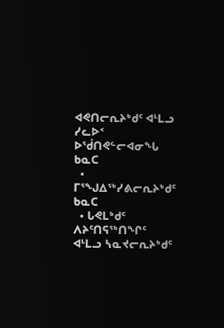ᐊᕙᑎᓕᕆᔨᒃᑯᑦ ᐊᒻᒪᓗ ᓯᓚᐅᑉ ᐅᖂᑎᕙᓪᓕᐊᓂᖓ ᑲᓇᑕ
  • ᒥᕐᖑᐃᖅᓯᕕᓕᕆᔨᒃᑯᑦ ᑲᓇᑕ
  • ᒐᕙᒪᒃᑯᑦ ᐱᔨᑦᑎᕋᖅᑎᖏᑦ ᐊᒻᒪᓗ ᓴᓇᔪᓕᕆᔨᒃᑯᑦ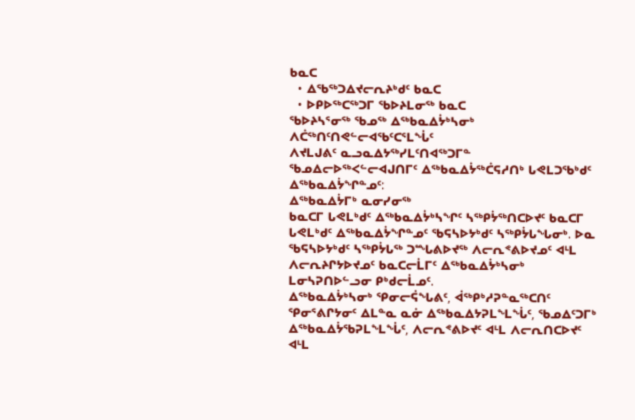ᑲᓇᑕ
  • ᐃᖃᖅᑐᐃᔪᓕᕆᔨᒃᑯᑦ ᑲᓇᑕ
  • ᐅᑭᐅᖅᑕᖅᑐᒥ ᖃᐅᔨᒪᓂᖅ ᑲᓇᑕ
ᖃᐅᔨᓴᕐᓂᖅ ᖃᓄᖅ ᐃᖅᑲᓇᐃᔮᒃᓴᓂᒃ ᐱᑖᖅᑎᑦᑎᕙᓪᓕᐊᖃᑦᑕᕐᒪᖔᑦ
ᐱᔪᒪᒍᕕᑦ ᓇᓗᓇᐃᔭᖅᓯᒪᑦᑎᐊᖅᑐᒥᓐ ᖃᓄᐃᓕᐅᖅᐸᓪᓕᐊᒍᑎᒥᑦ ᐃᖅᑲᓇᐃᔮᖅᑖᕋᓱᑎᒃ ᒐᕙᒪᑐᖃᒃᑯᑦ ᐃᖅᑲᓇᐃᔮᖏᓐᓄᑦ:
ᐃᖅᑲᓇᐃᔮᒥᒃ ᓇᓂᓯᓂᖅ
ᑲᓇᑕᒥ ᒐᕙᒪᒃᑯᑦ ᐃᖅᑲᓇᐃᔮᒃᓴᖏᑦ ᓴᖅᑭᔮᖅᑎᑕᐅᔪᑦ ᑲᓇᑕᒥ ᒐᕙᒪᒃᑯᑦ ᐃᖅᑲᓇᐃᔮᖏᓐᓄᑦ ᖃᕋᓴᐅᔭᒃᑯᑦ ᓴᖅᑭᔮᒐᖓᓂᒃ. ᐅᓇ ᖃᕋᓴᐅᔭᒃᑯᑦ ᓴᖅᑭᔮᒐᖅ ᑐᙵᕕᐅᔪᖅ ᐱᓕᕆᕝᕕᐅᔪᓄᑦ ᐊᒻᒪ ᐱᓕᕆᔨᒋᔭᐅᔪᓄᑦ ᑲᓇᑕᓕᒫᒥᑦ ᐃᖅᑲᓇᐃᔮᒃᓴᓂᒃ ᒪᓂᓴᕈᑎᐅᓪᓗᓂ ᑭᒃᑯᓕᒫᓄᑦ.
ᐃᖅᑲᓇᐃᔮᒃᓴᓂᒃ ᕿᓂᓕᕌᖓᕕᑦ, ᐋᖅᑭᒃᓱᕈᓐᓇᖅᑕᑎᑦ ᕿᓂᕐᕕᒋᔭᓂᑦ ᐃᒪᓐᓇ ᓇᓃ ᐃᖅᑲᓇᐃᔭᕈᒪᖕᒪᖔᑦ, ᖃᓄᐃᑦᑐᒥᒃ ᐃᖅᑲᓇᐃᔮᖃᕈᒪᖕᒪᖔᑦ, ᐱᓕᕆᕝᕕᐅᔪᑦ ᐊᒻᒪ ᐱᓕᕆᑎᑕᐅᔪᑦ ᐊᒻᒪ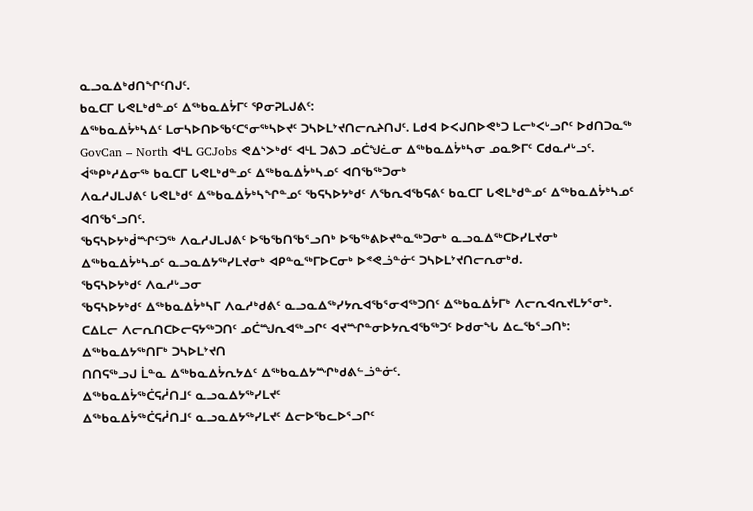ᓇᓗᓇᐃᒃᑯᑎᖏᑦᑎᒍᑦ.
ᑲᓇᑕᒥ ᒐᕙᒪᒃᑯᓐᓄᑦ ᐃᖅᑲᓇᐃᔮᒥᑦ ᕿᓂᕈᒪᒍᕕᑦ:
ᐃᖅᑲᓇᐃᔮᒃᓴᐃᑦ ᒪᓂᓴᐅᑎᐅᖃᑦᑕᕐᓂᖅᓴᐅᔪᑦ ᑐᓴᐅᒪᔾᔪᑎᓕᕆᔨᑎᒍᑦ. ᒪᑯᐊ ᐅᐸᒍᑎᐅᕙᒃᑐ ᒪᓕᒃᐸᒡᓗᒋᑦ ᐅᑯᑎᑐᓇᖅ GovCan – North ᐊᒻᒪ GCJobs ᕙᐃᔅᐳᒃᑯᑦ ᐊᒻᒪ ᑐᕕᑐ ᓄᑖᖑᓛᓂ ᐃᖅᑲᓇᐃᔮᒃᓴᓂ ᓄᓇᕗᒥᑦ ᑕᑯᓇᓱᒡᓗᑦ.
ᐋᖅᑭᒃᓱᐃᓂᖅ ᑲᓇᑕᒥ ᒐᕙᒪᒃᑯᓐᓄᑦ ᐃᖅᑲᓇᐃᔮᒃᓴᓄᑦ ᐊᑎᖃᖅᑐᓂᒃ
ᐱᓇᓱᒍᒪᒍᕕᑦ ᒐᕙᒪᒃᑯᑦ ᐃᖅᑲᓇᐃᔮᒃᓴᖏᓐᓄᑦ ᖃᕋᓴᐅᔭᒃᑯᑦ ᐱᖃᕆᐊᖃᕋᕕᑦ ᑲᓇᑕᒥ ᒐᕙᒪᒃᑯᓐᓄᑦ ᐃᖅᑲᓇᐃᔮᒃᓴᓄᑦ ᐊᑎᖃᕐᓗᑎᑦ.
ᖃᕋᓴᐅᔭᒃᑰᙱᑦᑐᖅ ᐱᓇᓱᒍᒪᒍᕕᑦ ᐅᖃᖃᑎᖃᕐᓗᑎᒃ ᐅᖃᖅᕕᐅᔪᓐᓇᖅᑐᓂᒃ ᓇᓗᓇᐃᖅᑕᐅᓯᒪᔪᓂᒃ ᐃᖅᑲᓇᐃᔮᒃᓴᓄᑦ ᓇᓗᓇᐃᔭᖅᓯᒪᔪᓂᒃ ᐊᑭᓐᓇᖅᒥᐅᑕᓂᒃ ᐅᕝᕙᓘᓐᓃᑦ ᑐᓴᐅᒪᔾᔪᑎᓕᕆᓂᒃᑯ.
ᖃᕋᓴᐅᔭᒃᑯᑦ ᐱᓇᓱᒡᓗᓂ
ᖃᕋᓴᐅᔭᒃᑯᑦ ᐃᖅᑲᓇᐃᔮᒃᓴᒥ ᐱᓇᓱᒃᑯᕕᑦ ᓇᓗᓇᐃᖅᓯᔭᕆᐊᖃᕐᓂᐊᖅᑐᑎᑦ ᐃᖅᑲᓇᐃᔮᒥᒃ ᐱᓕᕆᐊᕆᔪᒪᔭᕐᓂᒃ.
ᑕᐃᒪᓕ ᐱᓕᕆᑎᑕᐅᓕᕋᔭᖅᑐᑎᑦ ᓄᑖᙳᕆᐊᖅᓗᒋᑦ ᐊᔪᙱᓐᓂᐅᔭᕆᐊᖃᖅᑐᑦ ᐅᑯᓂᖓ ᐃᓚᖃᕐᓗᑎᒃ:
ᐃᖅᑲᓇᐃᔭᖅᑎᒥᒃ ᑐᓴᐅᒪᔾᔪᑎ
ᑎᑎᕋᖅᓗᒍ ᒫᓐᓇ ᐃᖅᑲᓇᐃᔮᕆᔭᐃᑦ ᐃᖅᑲᓇᐃᔭᙱᒃᑯᕕᓪᓘᓐᓃᑦ.
ᐃᖅᑲᓇᐃᔮᖅᑖᕋᓲᑎᒧᑦ ᓇᓗᓇᐃᔭᖅᓯᒪᔪᑦ
ᐃᖅᑲᓇᐃᔮᖅᑖᕋᓲᑎᒧᑦ ᓇᓗᓇᐃᔭᖅᓯᒪᔪᑦ ᐃᓕᐅᖃᓚᐅᕐᓗᒋᑦ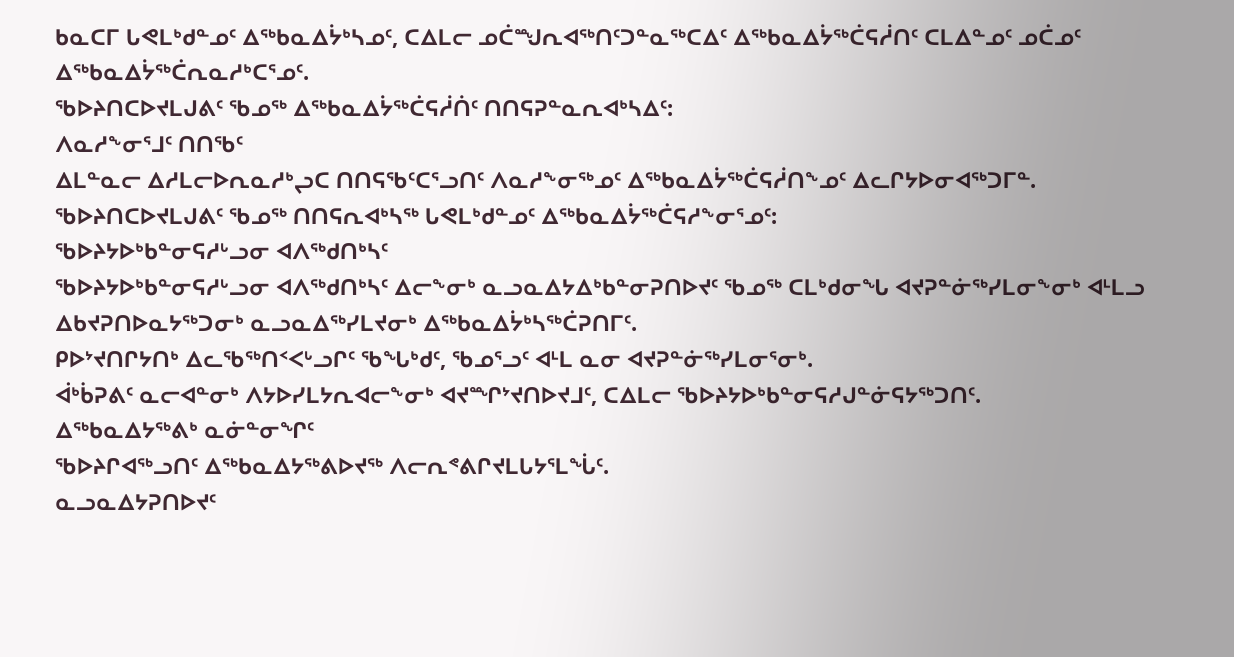ᑲᓇᑕᒥ ᒐᕙᒪᒃᑯᓐᓄᑦ ᐃᖅᑲᓇᐃᔮᒃᓴᓄᑦ, ᑕᐃᒪᓕ ᓄᑖᙳᕆᐊᖅᑎᑦᑐᓐᓇᖅᑕᐃᑦ ᐃᖅᑲᓇᐃᔮᖅᑖᕋᓲᑎᑦ ᑕᒪᐃᓐᓄᑦ ᓄᑖᓄᑦ ᐃᖅᑲᓇᐃᔮᖅᑖᕆᓇᓱᒃᑕᕐᓄᑦ.
ᖃᐅᔨᑎᑕᐅᔪᒪᒍᕕᑦ ᖃᓄᖅ ᐃᖅᑲᓇᐃᔮᖅᑖᕋᓲᑏᑦ ᑎᑎᕋᕈᓐᓇᕆᐊᒃᓴᐃᑦ:
ᐱᓇᓱᖕᓂᕐᒧᑦ ᑎᑎᖃᑦ
ᐃᒪᓐᓇᓕ ᐃᓱᒪᓕᐅᕆᓇᓱᒃᖢᑕ ᑎᑎᕋᖃᑦᑕᕐᓗᑎᑦ ᐱᓇᓱᖕᓂᖅᓄᑦ ᐃᖅᑲᓇᐃᔮᖅᑖᕋᓲᑎᖕᓄᑦ ᐃᓚᒋᔭᐅᓂᐊᖅᑐᒥᓐ.
ᖃᐅᔨᑎᑕᐅᔪᒪᒍᕕᑦ ᖃᓄᖅ ᑎᑎᕋᕆᐊᒃᓴᖅ ᒐᕙᒪᒃᑯᓐᓄᑦ ᐃᖅᑲᓇᐃᔮᖅᑖᕋᓱᖕᓂᕐᓄᑦ:
ᖃᐅᔨᔭᐅᒃᑲᓐᓂᕋᓱᒡᓗᓂ ᐊᐱᖅᑯᑎᒃᓴᑦ
ᖃᐅᔨᔭᐅᒃᑲᓐᓂᕋᓱᒡᓗᓂ ᐊᐱᖅᑯᑎᒃᓴᑦ ᐃᓕᖕᓂᒃ ᓇᓗᓇᐃᔭᐃᒃᑲᓐᓂᕈᑎᐅᔪᑦ ᖃᓄᖅ ᑕᒪᒃᑯᓂᖓ ᐊᔪᕈᓐᓃᖅᓯᒪᓂᖕᓂᒃ ᐊᒻᒪᓗ ᐃᑲᔪᕈᑎᐅᓇᔭᖅᑐᓂᒃ ᓇᓗᓇᐃᖅᓯᒪᔪᓂᒃ ᐃᖅᑲᓇᐃᔮᒃᓴᖅᑖᕈᑎᒥᑦ.
ᑭᐅᔾᔪᑎᒋᔭᑎᒃ ᐃᓚᖃᖅᑎᑉᐸᒡᓗᒋᑦ ᖃᖓᒃᑯᑦ, ᖃᓄᕐᓗᑦ ᐊᒻᒪ ᓇᓂ ᐊᔪᕈᓐᓃᖅᓯᒪᓂᕐᓂᒃ.
ᐋᒃᑳᕈᕕᑦ ᓇᓕᐊᓐᓂᒃ ᐱᔭᐅᓯᒪᔭᕆᐊᓕᖕᓂᒃ ᐊᔪᙱᔾᔪᑎᐅᔪᒧᑦ, ᑕᐃᒪᓕ ᖃᐅᔨᔭᐅᒃᑲᓐᓂᕋᓱᒍᓐᓃᕋᔭᖅᑐᑎᑦ.
ᐃᖅᑲᓇᐃᔭᖅᕕᒃ ᓇᓃᓐᓂᖏᑦ
ᖃᐅᔨᒋᐊᖅᓗᑎᑦ ᐃᖅᑲᓇᐃᔭᖅᕕᐅᔪᖅ ᐱᓕᕆᕝᕕᒋᔪᒪᒐᔭᕐᒪᖔᑦ.
ᓇᓗᓇᐃᔭᕈᑎᐅᔪᑦ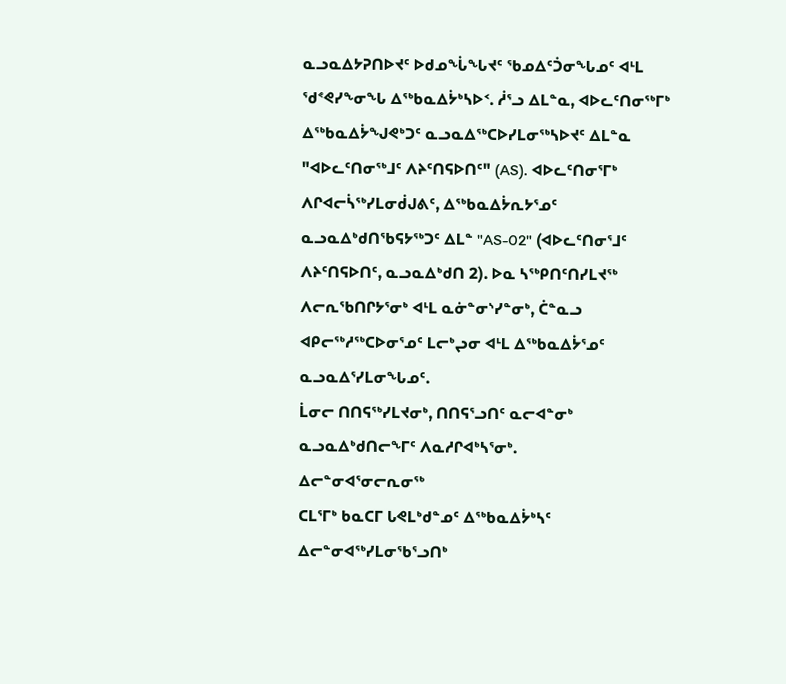ᓇᓗᓇᐃᔭᕈᑎᐅᔪᑦ ᐅᑯᓄᖔᖓᔪᑦ ᖃᓄᐃᑦᑑᓂᖓᓄᑦ ᐊᒻᒪ ᖁᕝᕙᓯᖕᓂᖓ ᐃᖅᑲᓇᐃᔮᒃᓴᐅᑉ. ᓲᕐᓗ ᐃᒪᓐᓇ, ᐊᐅᓚᑦᑎᓂᖅᒥᒃ ᐃᖅᑲᓇᐃᔮᖑᕙᒃᑐᑦ ᓇᓗᓇᐃᖅᑕᐅᓯᒪᓂᖅᓴᐅᔪᑦ ᐃᒪᓐᓇ "ᐊᐅᓚᑦᑎᓂᖅᒧᑦ ᐱᔨᑦᑎᕋᐅᑎᑦ" (AS). ᐊᐅᓚᑦᑎᓂᕐᒥᒃ ᐱᒋᐊᓕᓵᖅᓯᒪᓂᑰᒍᕕᑦ, ᐃᖅᑲᓇᐃᔮᕆᔭᕐᓄᑦ ᓇᓗᓇᐃᒃᑯᑎᖃᕋᔭᖅᑐᑦ ᐃᒪᓐ "AS-02" (ᐊᐅᓚᑦᑎᓂᕐᒧᑦ ᐱᔨᑦᑎᕋᐅᑎᑦ, ᓇᓗᓇᐃᒃᑯᑎ 2). ᐅᓇ ᓴᖅᑭᑎᑦᑎᓯᒪᔪᖅ ᐱᓕᕆᖃᑎᒋᔭᕐᓂᒃ ᐊᒻᒪ ᓇᓃᓐᓂᔅᓯᓐᓂᒃ, ᑖᓐᓇᓗ ᐊᑭᓕᖅᓱᖅᑕᐅᓂᕐᓄᑦ ᒪᓕᒃᖢᓂ ᐊᒻᒪ ᐃᖅᑲᓇᐃᔮᕐᓄᑦ ᓇᓗᓇᐃᕐᓯᒪᓂᖓᓄᑦ.
ᒫᓂᓕ ᑎᑎᕋᖅᓯᒪᔪᓂᒃ, ᑎᑎᕋᕐᓗᑎᑦ ᓇᓕᐊᓐᓂᒃ ᓇᓗᓇᐃᒃᑯᑎᓕᖕᒥᑦ ᐱᓇᓱᒋᐊᒃᓴᕐᓂᒃ.
ᐃᓕᓐᓂᐊᕐᓂᓕᕆᓂᖅ
ᑕᒪᕐᒥᒃ ᑲᓇᑕᒥ ᒐᕙᒪᒃᑯᓐᓄᑦ ᐃᖅᑲᓇᐃᔮᒃᓴᑦ ᐃᓕᓐᓂᐊᖅᓯᒪᓂᖃᕐᓗᑎᒃ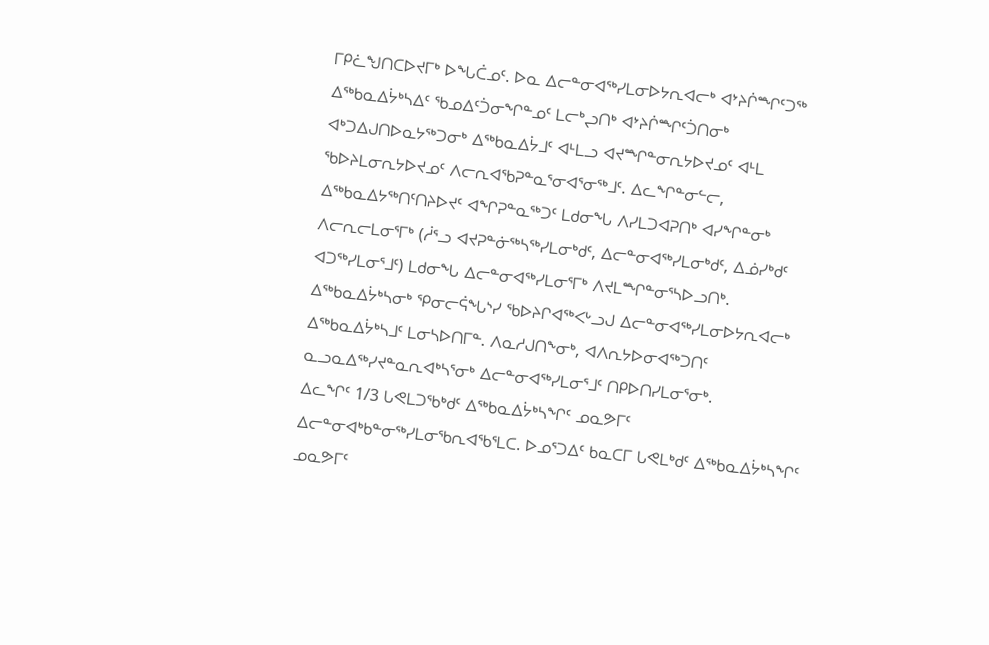ᒥᑭᓛᖑᑎᑕᐅᔪᒥᒃ ᐅᖓᑖᓄᑦ. ᐅᓇ ᐃᓕᓐᓂᐊᖅᓯᒪᓂᐅᔭᕆᐊᓕᒃ ᐊᔾᔨᒌᙱᑦᑐᖅ ᐃᖅᑲᓇᐃᔮᒃᓴᐃᑦ ᖃᓄᐃᑦᑑᓂᖏᓐᓄᑦ ᒪᓕᒃᖢᑎᒃ ᐊᔾᔨᒌᙱᑦᑑᑎᓂᒃ ᐊᒃᑐᐃᒍᑎᐅᓇᔭᖅᑐᓂᒃ ᐃᖅᑲᓇᐃᔮᒧᑦ ᐊᒻᒪᓗ ᐊᔪᙱᓐᓂᕆᔭᐅᔪᓄᑦ ᐊᒻᒪ ᖃᐅᔨᒪᓂᕆᔭᐅᔪᓄᑦ ᐱᓕᕆᐊᖃᕈᓐᓇᕐᓂᐊᕐᓂᖅᒧᑦ. ᐃᓚᖏᓐᓂᓪᓕ, ᐃᖅᑲᓇᐃᔭᖅᑎᑦᑎᔨᐅᔪᑦ ᐊᖏᕈᓐᓇᖅᑐᑦ ᒪᑯᓂᖓ ᐱᓯᒪᑐᐊᕈᑎᒃ ᐊᓯᖏᓐᓂᒃ ᐱᓕᕆᓕᒪᓂᕐᒥᒃ (ᓲᕐᓗ ᐊᔪᕈᓐᓃᖅᓴᖅᓯᒪᓂᒃᑯᑦ, ᐃᓕᓐᓂᐊᖅᓯᒪᓂᒃᑯᑦ, ᐃᓅᓯᒃᑯᑦ ᐊᑐᖅᓯᒪᓂᕐᒧᑦ) ᒪᑯᓂᖓ ᐃᓕᓐᓂᐊᖅᓯᒪᓂᕐᒥᒃ ᐱᔪᒪᙱᓐᓂᕐᓴᐅᓗᑎᒃ.
ᐃᖅᑲᓇᐃᔮᒃᓴᓂᒃ ᕿᓂᓕᕌᖓᔅᓯ ᖃᐅᔨᒋᐊᖅᐸᒡᓗᒍ ᐃᓕᓐᓂᐊᖅᓯᒪᓂᐅᔭᕆᐊᓕᒃ ᐃᖅᑲᓇᐃᔮᒃᓴᒧᑦ ᒪᓂᓴᐅᑎᒥᓐ. ᐱᓇᓱᒍᑎᖕᓂᒃ, ᐊᐱᕆᔭᐅᓂᐊᖅᑐᑎᑦ ᓇᓗᓇᐃᖅᓯᔪᓐᓇᕆᐊᒃᓴᕐᓂᒃ ᐃᓕᓐᓂᐊᖅᓯᒪᓂᕐᒧᑦ ᑎᑭᐅᑎᓯᒪᓂᕐᓂᒃ.
ᐃᓚᖏᑦ 1/3 ᒐᕙᒪᑐᖃᒃᑯᑦ ᐃᖅᑲᓇᐃᔮᒃᓴᖏᑦ ᓄᓇᕗᒥᑦ ᐃᓕᓐᓂᐊᒃᑲᓐᓂᖅᓯᒪᓂᖃᕆᐊᖃᕐᒪᑕ. ᐅᓄᕐᑐᐃᑦ ᑲᓇᑕᒥ ᒐᕙᒪᒃᑯᑦ ᐃᖅᑲᓇᐃᔮᒃᓴᖏᑦ ᓄᓇᕗᒥᑦ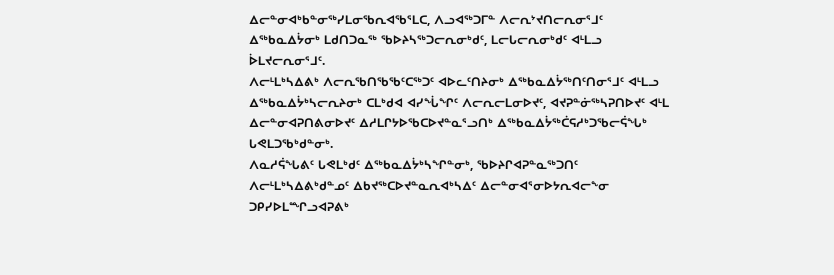ᐃᓕᓐᓂᐊᒃᑲᓐᓂᖅᓯᒪᓂᖃᕆᐊᖃᕐᒪᑕ, ᐱᓗᐊᖅᑐᒥᓐ ᐱᓕᕆᔾᔪᑎᓕᕆᓂᕐᒧᑦ ᐃᖅᑲᓇᐃᔮᓂᒃ ᒪᑯᑎᑐᓇᖅ ᖃᐅᔨᓴᖅᑐᓕᕆᓂᒃᑯᑦ, ᒪᓕᒐᓕᕆᓂᒃᑯᑦ ᐊᒻᒪᓗ ᐆᒪᔪᓕᕆᓂᕐᒧᑦ.
ᐱᓕᒻᒪᒃᓴᐃᕕᒃ ᐱᓕᕆᖃᑎᖃᖃᑦᑕᖅᑐᑦ ᐊᐅᓚᑦᑎᔨᓂᒃ ᐃᖅᑲᓇᐃᔮᖅᑎᑦᑎᓂᕐᒧᑦ ᐊᒻᒪᓗ ᐃᖅᑲᓇᐃᔮᒃᓴᓕᕆᔨᓂᒃ ᑕᒪᒃᑯᐊ ᐊᓯᖔᖏᑦ ᐱᓕᕆᓕᒪᓂᐅᔪᑦ, ᐊᔪᕈᓐᓃᖅᓴᕈᑎᐅᔪᑦ ᐊᒻᒪ ᐃᓕᓐᓂᐊᕈᑎᕕᓂᐅᔪᑦ ᐃᓱᒪᒋᔭᐅᖃᑕᐅᔪᓐᓇᕐᓗᑎᒃ ᐃᖅᑲᓇᐃᔮᖅᑖᕋᓱᒃᑐᖃᓕᕌᖓᒃ ᒐᕙᒪᑐᖃᒃᑯᓐᓂᒃ.
ᐱᓇᓱᕌᖓᕕᑦ ᒐᕙᒪᒃᑯᑦ ᐃᖅᑲᓇᐃᔮᒃᓴᖏᓐᓂᒃ, ᖃᐅᔨᒋᐊᕈᓐᓇᖅᑐᑎᑦ ᐱᓕᒻᒪᒃᓴᐃᕕᒃᑯᓐᓄᑦ ᐃᑲᔪᖅᑕᐅᔪᓐᓇᕆᐊᒃᓴᐃᑦ ᐃᓕᓐᓂᐊᕐᓂᐅᔭᕆᐊᓕᖕᓂ ᑐᑭᓯᐅᒪᙱᓗᐊᕈᕕᒃ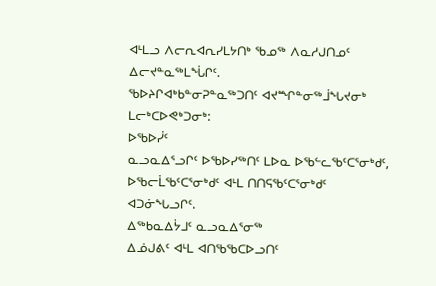ᐊᒻᒪᓗ ᐱᓕᕆᐊᕆᓯᒪᔭᑎᒃ ᖃᓄᖅ ᐱᓇᓱᒍᑎᓄᑦ ᐃᓕᔪᓐᓇᖅᒪᖔᒋᑦ.
ᖃᐅᔨᒋᐊᒃᑲᓐᓂᕈᓐᓇᖅᑐᑎᑦ ᐊᔪᙱᓐᓂᖅᒨᖓᔪᓂᒃ ᒪᓕᒃᑕᐅᕙᒃᑐᓂᒃ:
ᐅᖃᐅᓰᑦ
ᓇᓗᓇᐃᕐᓗᒋᑦ ᐅᖃᐅᓯᖅᑎᑦ ᒪᐅᓇ ᐅᖃᓪᓚᖃᑦᑕᕐᓂᒃᑯᑦ, ᐅᖃᓕᒫᖃᑦᑕᕐᓂᒃᑯᑦ ᐊᒻᒪ ᑎᑎᕋᖃᑦᑕᕐᓂᒃᑯᑦ ᐊᑐᓃᖓᓗᒋᑦ.
ᐃᖅᑲᓇᐃᔮᒧᑦ ᓇᓗᓇᐃᕐᓂᖅ
ᐃᓅᒍᕕᑦ ᐊᒻᒪ ᐊᑎᖃᖃᑕᐅᓗᑎᑦ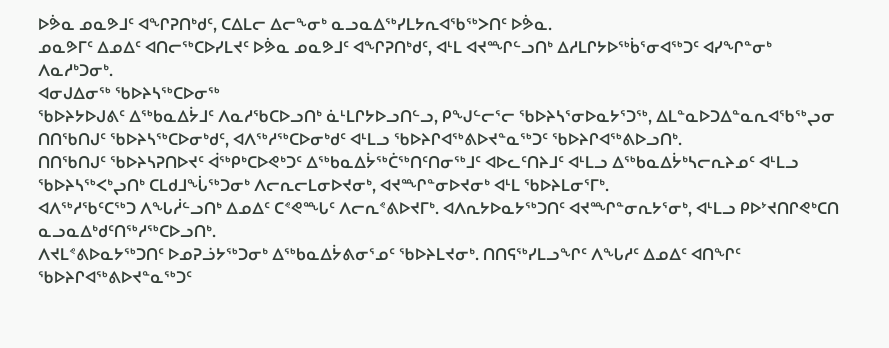ᐅᕘᓇ ᓄᓇᕗᒧᑦ ᐊᖏᕈᑎᒃᑯᑦ, ᑕᐃᒪᓕ ᐃᓕᖕᓂᒃ ᓇᓗᓇᐃᖅᓯᒪᔭᕆᐊᖃᖅᐳᑎᑦ ᐅᕘᓇ.
ᓄᓇᕗᒥᑦ ᐃᓄᐃᑦ ᐊᑎᓕᖅᑕᐅᓯᒪᔪᑦ ᐅᕘᓇ ᓄᓇᕗᒧᑦ ᐊᖏᕈᑎᒃᑯᑦ, ᐊᒻᒪ ᐊᔪᙱᓪᓗᑎᒃ ᐃᓱᒪᒋᔭᐅᖅᑳᕐᓂᐊᖅᑐᑦ ᐊᓯᖏᓐᓂᒃ ᐱᓇᓱᒃᑐᓂᒃ.
ᐊᓂᒍᐃᓂᖅ ᖃᐅᔨᓴᖅᑕᐅᓂᖅ
ᖃᐅᔨᔭᐅᒍᕕᑦ ᐃᖅᑲᓇᐃᔮᒧᑦ ᐱᓇᓱᖃᑕᐅᓗᑎᒃ ᓈᒻᒪᒋᔭᐅᓗᑎᓪᓗ, ᑭᖑᓪᓕᕐᓕ ᖃᐅᔨᓴᕐᓂᐅᓇᔭᕐᑐᖅ, ᐃᒪᓐᓇᐅᑐᐃᓐᓇᕆᐊᖃᖅᖢᓂ ᑎᑎᖃᑎᒍᑦ ᖃᐅᔨᓴᖅᑕᐅᓂᒃᑯᑦ, ᐊᐱᖅᓱᖅᑕᐅᓂᒃᑯᑦ ᐊᒻᒪᓗ ᖃᐅᔨᒋᐊᖅᕕᐅᔪᓐᓇᖅᑐᑦ ᖃᐅᔨᒋᐊᖅᕕᐅᓗᑎᒃ.
ᑎᑎᖃᑎᒍᑦ ᖃᐅᔨᓴᕈᑎᐅᔪᑦ ᐋᖅᑭᒃᑕᐅᕙᒃᑐᑦ ᐃᖅᑲᓇᐃᔮᖅᑖᖅᑎᑦᑎᓂᖅᒧᑦ ᐊᐅᓚᑦᑎᔨᒧᑦ ᐊᒻᒪᓗ ᐃᖅᑲᓇᐃᔮᒃᓴᓕᕆᔨᓄᑦ ᐊᒻᒪᓗ ᖃᐅᔨᓴᖅᐸᒃᖢᑎᒃ ᑕᒪᑯᒧᖔᖅᑐᓂᒃ ᐱᓕᕆᓕᒪᓂᐅᔪᓂᒃ, ᐊᔪᙱᓐᓂᐅᔪᓂᒃ ᐊᒻᒪ ᖃᐅᔨᒪᓂᕐᒥᒃ.
ᐊᐱᖅᓱᖃᑦᑕᖅᑐ ᐱᖓᓲᓪᓗᑎᒃ ᐃᓄᐃᑦ ᑕᕝᕙᙵᑦ ᐱᓕᕆᕝᕕᐅᔪᒥᒃ. ᐊᐱᕆᔭᐅᓇᔭᖅᑐᑎᑦ ᐊᔪᙱᓐᓂᕆᔭᕐᓂᒃ, ᐊᒻᒪᓗ ᑭᐅᔾᔪᑎᒋᕙᒃᑕᑎ ᓇᓗᓇᐃᒃᑯᑦᑎᖅᓱᖅᑕᐅᓗᑎᒃ.
ᐱᔪᒪᕝᕕᐅᓇᔭᖅᑐᑎᑦ ᐅᓄᕈᓘᔭᖅᑐᓂᒃ ᐃᖅᑲᓇᐃᔮᕕᓂᕐᓄᑦ ᖃᐅᔨᒪᔪᓂᒃ. ᑎᑎᕋᖅᓯᒪᓗᖏᑦ ᐱᖓᓱᑦ ᐃᓄᐃᑦ ᐊᑎᖏᑦ ᖃᐅᔨᒋᐊᖅᕕᐅᔪᓐᓇᖅᑐᑦ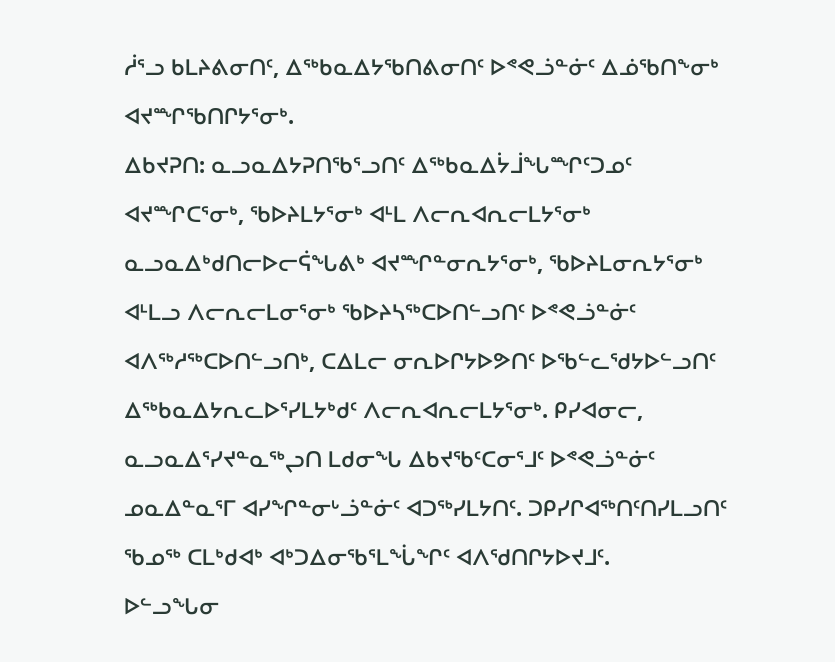ᓲᕐᓗ ᑲᒪᔨᕕᓂᑎᑦ, ᐃᖅᑲᓇᐃᔭᖃᑎᕕᓂᑎᑦ ᐅᕝᕙᓘᓐᓃᑦ ᐃᓅᖃᑎᖕᓂᒃ ᐊᔪᙱᖃᑎᒋᔭᕐᓂᒃ.
ᐃᑲᔪᕈᑎ: ᓇᓗᓇᐃᔭᕈᑎᖃᕐᓗᑎᑦ ᐃᖅᑲᓇᐃᔮᒨᖓᙱᑦᑐᓄᑦ ᐊᔪᙱᑕᕐᓂᒃ, ᖃᐅᔨᒪᔭᕐᓂᒃ ᐊᒻᒪ ᐱᓕᕆᐊᕆᓕᒪᔭᕐᓂᒃ
ᓇᓗᓇᐃᒃᑯᑎᓕᐅᓕᕌᖓᕕᒃ ᐊᔪᙱᓐᓂᕆᔭᕐᓂᒃ, ᖃᐅᔨᒪᓂᕆᔭᕐᓂᒃ ᐊᒻᒪᓗ ᐱᓕᕆᓕᒪᓂᕐᓂᒃ ᖃᐅᔨᓴᖅᑕᐅᑎᓪᓗᑎᑦ ᐅᕝᕙᓘᓐᓃᑦ ᐊᐱᖅᓱᖅᑕᐅᑎᓪᓗᑎᒃ, ᑕᐃᒪᓕ ᓂᕆᐅᒋᔭᐅᕗᑎᑦ ᐅᖃᓪᓚᖁᔭᐅᓪᓗᑎᑦ ᐃᖅᑲᓇᐃᔭᕆᓚᐅᕐᓯᒪᔭᒃᑯᑦ ᐱᓕᕆᐊᕆᓕᒪᔭᕐᓂᒃ. ᑭᓯᐊᓂᓕ, ᓇᓗᓇᐃᕐᓯᔪᓐᓇᖅᖢᑎ ᒪᑯᓂᖓ ᐃᑲᔪᖃᑦᑕᓂᕐᒧᑦ ᐅᕝᕙᓘᓐᓃᑦ ᓄᓇᐃᓐᓇᕐᒥ ᐊᓯᖏᓐᓂᒡᓘᓐᓃᑦ ᐊᑐᖅᓯᒪᔭᑎᑦ. ᑐᑭᓯᒋᐊᖅᑎᑦᑎᓯᒪᓗᑎᑦ ᖃᓄᖅ ᑕᒪᒃᑯᐊᒃ ᐊᒃᑐᐃᓂᖃᕐᒪᖔᖏᑦ ᐊᐱᖁᑎᒋᔭᐅᔪᒧᑦ.
ᐅᓪᓗᖓᓂ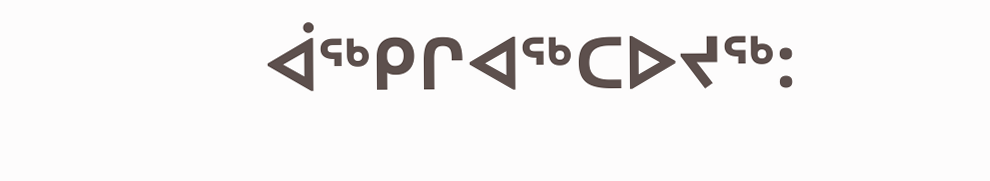ᐋᖅᑭᒋᐊᖅᑕᐅᔪᖅ: